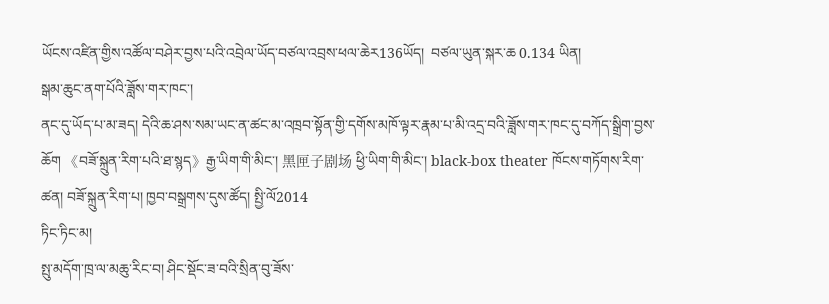ཡོངས་འཛིན་གྱིས་འཚོལ་བཤེར་བྱས་པའི་འབྲེལ་ཡོད་བཙལ་འབྲས་ཕལ་ཆེར136ཡོད།  བཙལ་ཡུན་སྐར་ཆ 0.134 ཡིན།
སྒམ་ཆུང་ནག་པོའི་ཟློས་གར་ཁང་།
ནང་དུ་ཡོད་པ་མ་ཟད། དེའི་ཆ་ཤས་སམ་ཡང་ན་ཚང་མ་འཁྲབ་སྟོན་གྱི་དགོས་མཁོ་ལྟར་རྣམ་པ་མི་འདྲ་བའི་ཟློས་གར་ཁང་དུ་བཀོད་སྒྲིག་བྱས་ཆོག 《བཟོ་སྐྲུན་རིག་པའི་ཐ་སྙད》རྒྱ་ཡིག་གི་མིང་། 黑匣子剧场 ཕྱི་ཡིག་གི་མིང་། black-box theater ཁོངས་གཏོགས་རིག་ཚན། བཟོ་སྐྲུན་རིག་པ། ཁྱབ་བསྒྲགས་དུས་ཚོད། སྤྱི་ལོ2014
ཏིང་ཏིང་མ།
སྤུ་མདོག་ཁྲ་ལ་མཆུ་རིང་བ། ཤིང་སྡོང་ཟ་བའི་སྲིན་བུ་ཟོས་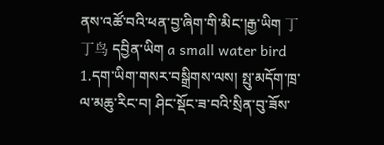ནས་འཚོ་བའི་ཕན་བྱ་ཞིག་གི་མིང་།རྒྱ་ཡིག 丁丁鸟 དབྱིན་ཡིག a small water bird 1.དག་ཡིག་གསར་བསྒྲིགས་ལས། སྤུ་མདོག་ཁྲ་ལ་མཆུ་རིང་བ། ཤིང་སྡོང་ཟ་བའི་སྲིན་བུ་ཟོས་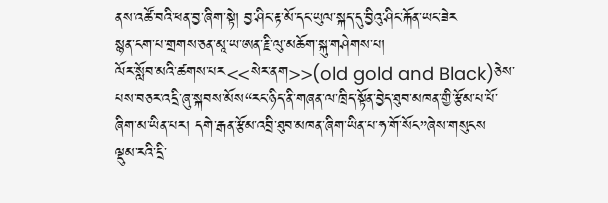ནས་འཚོ་བའི་ཕན་བྱ་ཞིག་སྟེ། བྱ་ཤིང་རྟ་མོ་དང་ཡུལ་སྐད་དུ་བྱིའུ་ཤིང་རྐོན་ཡང་ཟེར
སྙན་ངག་པ་གྲགས་ཅན་མཱ་ཡ་ཨན་རྗི་ལུ་མཆོག་སྐུ་གཤེགས་པ།
ལོར་སློབ་མའི་ཚགས་པར<<སེར་ནག>>(old gold and Black)ཅེས་པས་བཅར་འདྲི་ཞུ་སྐབས་མོས“རང་ཉིད་ནི་གཞན་ལ་ཁྲིད་སྟོན་བྱེད་ཐུབ་མཁན་གྱི་རྩོམ་པ་པོ་ཞིག་མ་ཡིན་པར། དགེ་རྒན་རྩོམ་འབྲི་ཐུབ་མཁན་ཞིག་ཡིན་པ་ཧ་གོ་སོང”ཞེས་གསུངས
ལྡུམ་རའི་དྲི་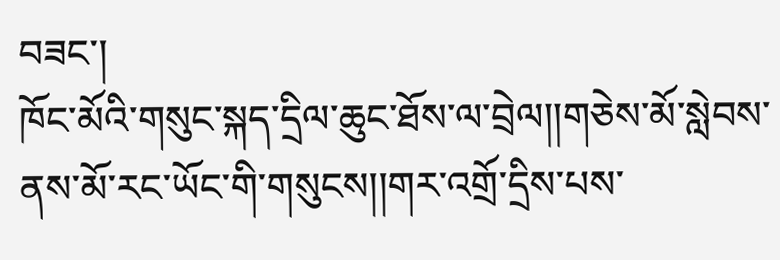བཟང་།
ཁོང་མོའི་གསུང་སྐད་དྲིལ་ཆུང་ཐོས་ལ་བྲེལ།།གཅེས་མོ་སླེབས་ནས་མོ་རང་ཡོང་གི་གསུངས།།གར་འགྲོ་དྲིས་པས་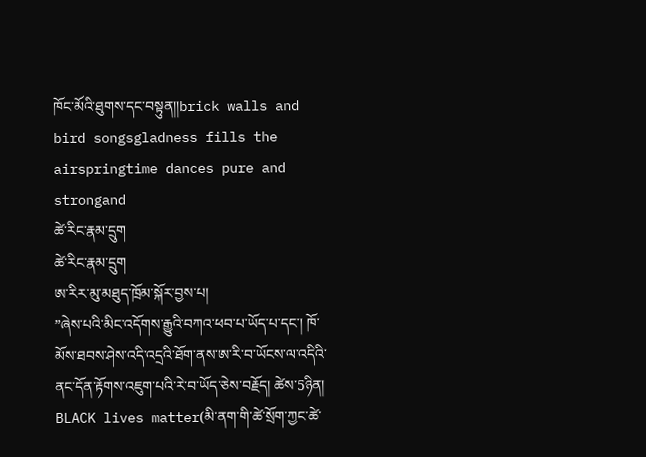ཁོང་མོའི་ཐུགས་དང་བསྟུན།།brick walls and bird songsgladness fills the airspringtime dances pure and strongand
ཚེ་རིང་རྣམ་དྲུག
ཚེ་རིང་རྣམ་དྲུག
ཨ་རིར་མུ་མཐུད་ཁྲོམ་སྐོར་བྱས་པ།
”ཞེས་པའི་མིང་འདོགས་རྒྱུའི་བཀའ་ཕབ་པ་ཡོད་པ་དང་། ཁོ་མོས་ཐབས་ཤེས་འདི་འདྲའི་ཐོག་ནས་ཨ་རི་བ་ཡོངས་ལ་འདིའི་ནང་དོན་རྟོགས་འཇུག་པའི་རེ་བ་ཡོད་ཅེས་བརྗོད། ཚེས་5ཉིན། BLACK lives matter(མི་ནག་གི་ཚེ་སྲོག་ཀྱང་ཚེ་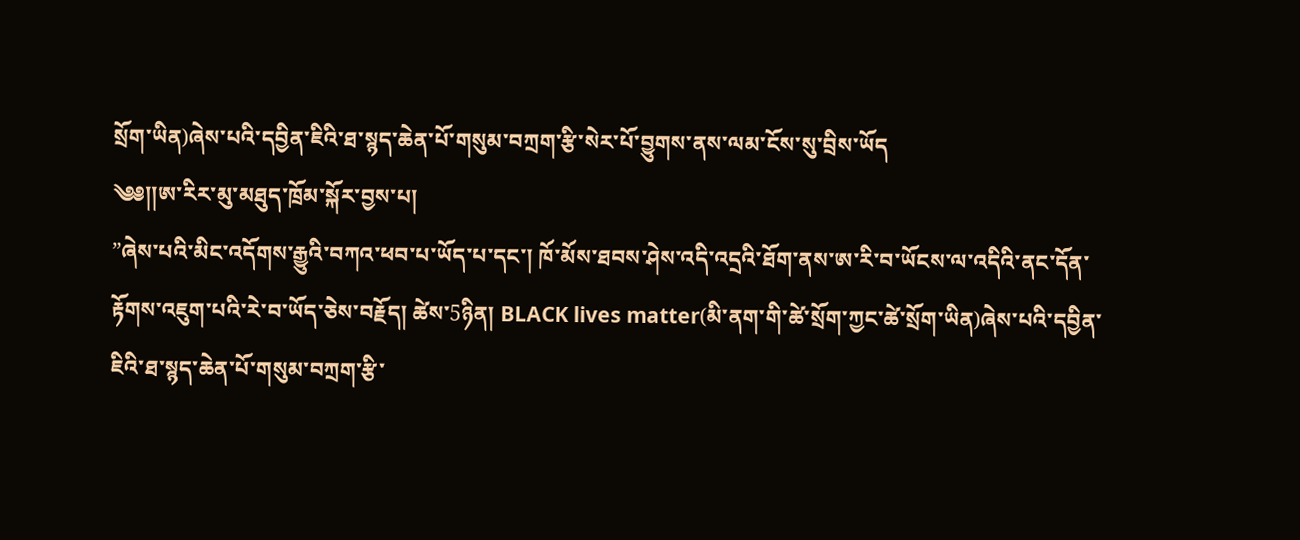སྲོག་ཡིན)ཞེས་པའི་དབྱིན་ཇིའི་ཐ་སྙད་ཆེན་པོ་གསུམ་བཀྲག་རྩི་སེར་པོ་བྱུགས་ནས་ལམ་ངོས་སུ་བྲིས་ཡོད
༄༅།།ཨ་རིར་མུ་མཐུད་ཁྲོམ་སྐོར་བྱས་པ།
”ཞེས་པའི་མིང་འདོགས་རྒྱུའི་བཀའ་ཕབ་པ་ཡོད་པ་དང་། ཁོ་མོས་ཐབས་ཤེས་འདི་འདྲའི་ཐོག་ནས་ཨ་རི་བ་ཡོངས་ལ་འདིའི་ནང་དོན་རྟོགས་འཇུག་པའི་རེ་བ་ཡོད་ཅེས་བརྗོད། ཚེས་5ཉིན། BLACK lives matter(མི་ནག་གི་ཚེ་སྲོག་ཀྱང་ཚེ་སྲོག་ཡིན)ཞེས་པའི་དབྱིན་ཇིའི་ཐ་སྙད་ཆེན་པོ་གསུམ་བཀྲག་རྩི་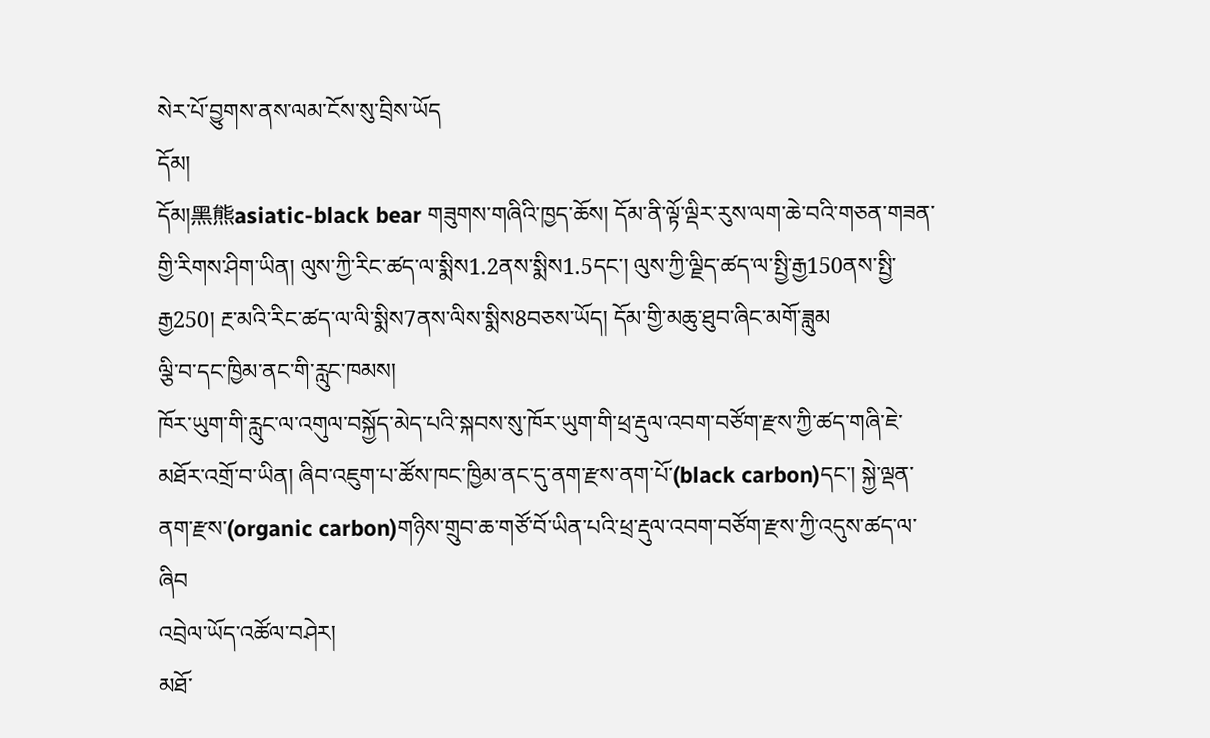སེར་པོ་བྱུགས་ནས་ལམ་ངོས་སུ་བྲིས་ཡོད
དོམ།
དོམ།黑熊asiatic-black bear གཟུགས་གཞིའི་ཁྱད་ཆོས། དོམ་ནི་ལྟོ་ལྡིར་རུས་ལག་ཆེ་བའི་གཅན་གཟན་གྱི་རིགས་ཤིག་ཡིན། ལུས་ཀྱི་རིང་ཚད་ལ་སྨིས1.2ནས་སྨིས1.5དང་། ལུས་ཀྱི་ལྗིད་ཚད་ལ་སྤྱི་རྒྱ150ནས་སྤྱི་རྒྱ250། རྔ་མའི་རིང་ཚད་ལ་ལི་སྨིས7ནས་ལིས་སྨིས8བཅས་ཡོད། དོམ་གྱི་མཆུ་ཐུབ་ཞིང་མགོ་ཟླུམ
ལྕི་བ་དང་ཁྱིམ་ནང་གི་རླུང་ཁམས།
ཁོར་ཡུག་གི་རླུང་ལ་འགུལ་བསྐྱོད་མེད་པའི་སྐབས་སུ་ཁོར་ཡུག་གི་ཕྲ་རྡུལ་འབག་བཙོག་རྫས་ཀྱི་ཚད་གཞི་ཇེ་མཐོར་འགྲོ་བ་ཡིན། ཞིབ་འཇུག་པ་ཚོས་ཁང་ཁྱིམ་ནང་དུ་ནག་རྫས་ནག་པོ་(black carbon)དང་། སྐྱེ་ལྡན་ནག་རྫས་(organic carbon)གཉིས་གྲུབ་ཆ་གཙོ་བོ་ཡིན་པའི་ཕྲ་རྡུལ་འབག་བཙོག་རྫས་ཀྱི་འདུས་ཚད་ལ་ཞིབ
འབྲེལ་ཡོད་འཚོལ་བཤེར།
མཐོ་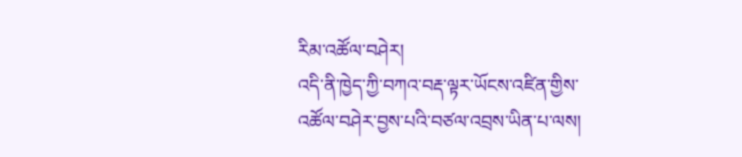རིམ་འཚོལ་བཤེར།
འདི་ནི་ཁྱེད་ཀྱི་བཀའ་བརྡ་ལྟར་ཡོངས་འཛིན་གྱིས་འཚོལ་བཤེར་བྱས་པའི་བཙལ་འབྲས་ཡིན་པ་ལས།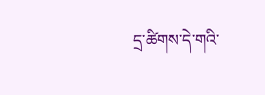དྲ་ཚིགས་དེ་གའི་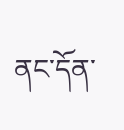ནང་དོན་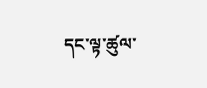དང་ལྟ་ཚུལ་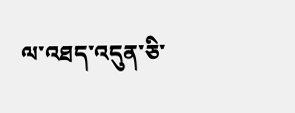ལ་འཐད་འདུན་ཅི་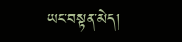ཡང་བསྟན་མེད།